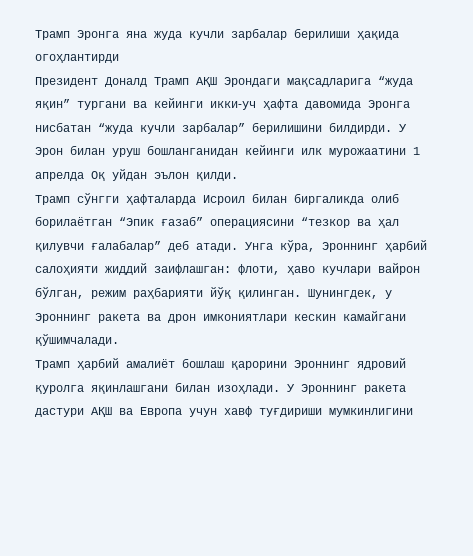Трамп Эронга яна жуда кучли зарбалар берилиши ҳақида огоҳлантирди
Президент Доналд Трамп АҚШ Эрондаги мақсадларига “жуда яқин” тургани ва кейинги икки‑уч ҳафта давомида Эронга нисбатан “жуда кучли зарбалар” берилишини билдирди. У Эрон билан уруш бошланганидан кейинги илк мурожаатини 1 апрелда Оқ уйдан эълон қилди.
Трамп сўнгги ҳафталарда Исроил билан биргаликда олиб борилаётган “Эпик ғазаб” операциясини “тезкор ва ҳал қилувчи ғалабалар” деб атади. Унга кўра, Эроннинг ҳарбий салоҳияти жиддий заифлашган: флоти, ҳаво кучлари вайрон бўлган, режим раҳбарияти йўқ қилинган. Шунингдек, у Эроннинг ракета ва дрон имкониятлари кескин камайгани қўшимчалади.
Трамп ҳарбий амалиёт бошлаш қарорини Эроннинг ядровий қуролга яқинлашгани билан изоҳлади. У Эроннинг ракета дастури АҚШ ва Европа учун хавф туғдириши мумкинлигини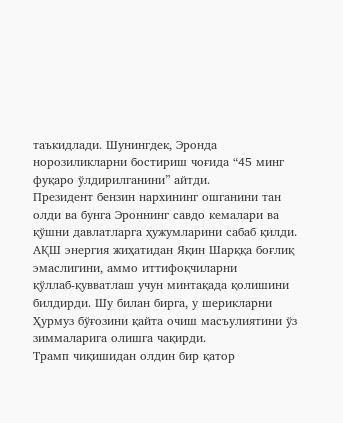таъкидлади. Шунингдек, Эронда норозиликларни бостириш чоғида “45 минг фуқаро ўлдирилганини” айтди.
Президент бензин нархининг ошганини тан олди ва бунга Эроннинг савдо кемалари ва қўшни давлатларга ҳужумларини сабаб қилди. АҚШ энергия жиҳатидан Яқин Шарққа боғлиқ эмаслигини, аммо иттифоқчиларни қўллаб‑қувватлаш учун минтақада қолишини билдирди. Шу билан бирга, у шерикларни Ҳурмуз бўғозини қайта очиш масъулиятини ўз зиммаларига олишга чақирди.
Трамп чиқишидан олдин бир қатор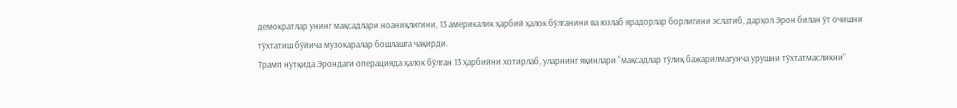демократлар унинг мақсадлари ноаниқлигини, 13 америкалик ҳарбий ҳалок бўлганини ва юзлаб ярадорлар борлигини эслатиб, дарҳол Эрон билан ўт очишни тўхтатиш бўйича музокаралар бошлашга чақирди.
Трамп нутқида Эрондаги операцияда ҳалок бўлган 13 ҳарбийни хотирлаб, уларнинг яқинлари “мақсадлар тўлиқ бажарилмагунча урушни тўхтатмасликни”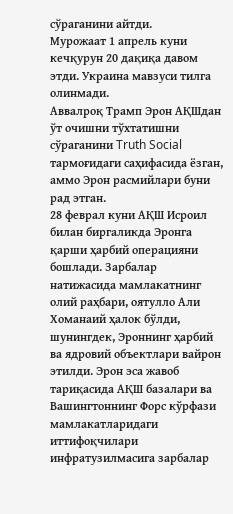сўраганини айтди.
Мурожаат 1 апрель куни кечқурун 20 дақиқа давом этди. Украина мавзуси тилга олинмади.
Аввалроқ Трамп Эрон АҚШдан ўт очишни тўхтатишни сўраганини Truth Social тармоғидаги саҳифасида ёзган, аммо Эрон расмийлари буни рад этган.
28 феврал куни АҚШ Исроил билан биргаликда Эронга қарши ҳарбий операцияни бошлади. Зарбалар натижасида мамлакатнинг олий раҳбари, оятулло Али Хоманаий ҳалок бўлди, шунингдек, Эроннинг ҳарбий ва ядровий объектлари вайрон этилди. Эрон эса жавоб тариқасида АҚШ базалари ва Вашингтоннинг Форс кўрфази мамлакатларидаги иттифоқчилари инфратузилмасига зарбалар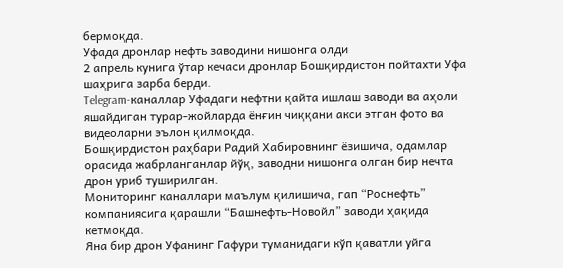бермоқда.
Уфада дронлар нефть заводини нишонга олди
2 апрель кунига ўтар кечаси дронлар Бошқирдистон пойтахти Уфа шаҳрига зарба берди.
Telegram-каналлар Уфадаги нефтни қайта ишлаш заводи ва аҳоли яшайдиган турар-жойларда ёнғин чиққани акси этган фото ва видеоларни эълон қилмоқда.
Бошқирдистон раҳбари Радий Хабировнинг ёзишича, одамлар орасида жабрланганлар йўқ, заводни нишонга олган бир нечта дрон уриб туширилган.
Мониторинг каналлари маълум қилишича, гап “Роснефть” компаниясига қарашли “Башнефть-Новойл” заводи ҳақида кетмоқда.
Яна бир дрон Уфанинг Гафури туманидаги кўп қаватли уйга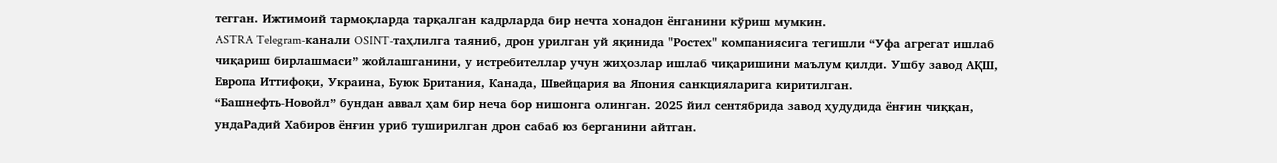тегган. Ижтимоий тармоқларда тарқалган кадрларда бир нечта хонадон ёнганини кўриш мумкин.
ASTRA Telegram-канали OSINT-таҳлилга таяниб, дрон урилган уй яқинида "Ростех" компаниясига тегишли “Уфа агрегат ишлаб чиқариш бирлашмаси” жойлашганини, у истребителлар учун жиҳозлар ишлаб чиқаришини маълум қилди. Ушбу завод АҚШ, Европа Иттифоқи, Украина, Буюк Британия, Канада, Швейцария ва Япония санкцияларига киритилган.
“Башнефть-Новойл” бундан аввал ҳам бир неча бор нишонга олинган. 2025 йил сентябрида завод ҳудудида ёнғин чиққан, ундаРадий Хабиров ёнғин уриб туширилган дрон сабаб юз берганини айтган.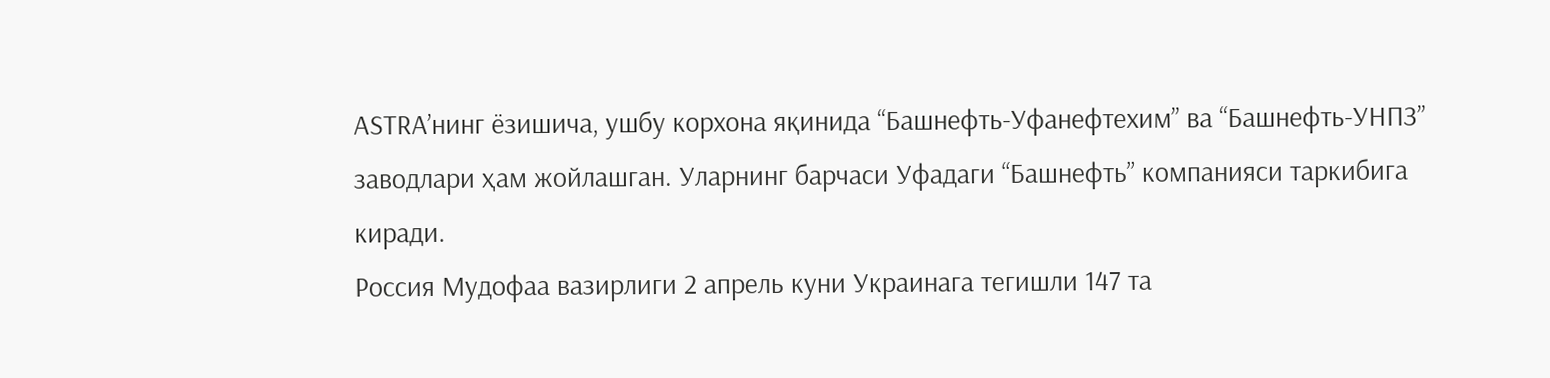ASTRA’нинг ёзишича, ушбу корхона яқинида “Башнефть-Уфанефтехим” ва “Башнефть-УНПЗ” заводлари ҳам жойлашган. Уларнинг барчаси Уфадаги “Башнефть” компанияси таркибига киради.
Россия Мудофаа вазирлиги 2 апрель куни Украинага тегишли 147 та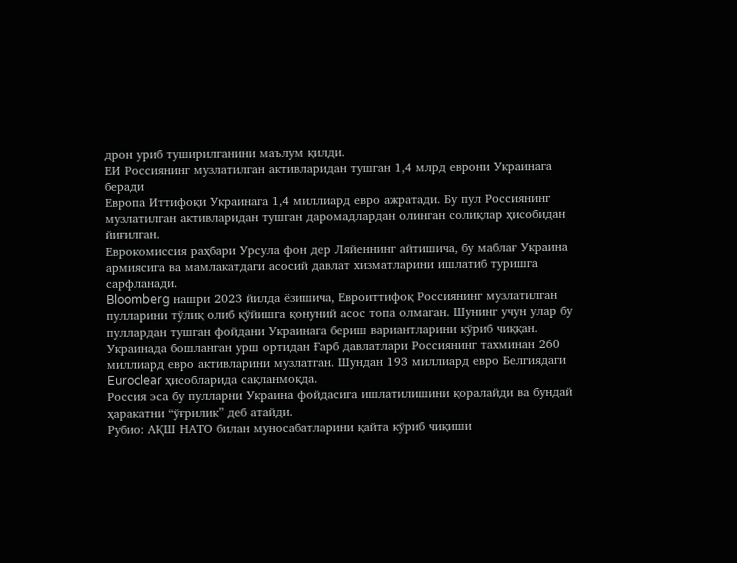дрон уриб туширилганини маълум қилди.
ЕИ Россиянинг музлатилган активларидан тушган 1,4 млрд еврони Украинага беради
Европа Иттифоқи Украинага 1,4 миллиард евро ажратади. Бу пул Россиянинг музлатилган активларидан тушган даромадлардан олинган солиқлар ҳисобидан йиғилган.
Еврокомиссия раҳбари Урсула фон дер Ляйеннинг айтишича, бу маблағ Украина армиясига ва мамлакатдаги асосий давлат хизматларини ишлатиб туришга сарфланади.
Bloomberg нашри 2023 йилда ёзишича, Евроиттифоқ Россиянинг музлатилган пулларини тўлиқ олиб қўйишга қонуний асос топа олмаган. Шунинг учун улар бу пуллардан тушган фойдани Украинага бериш вариантларини кўриб чиққан.
Украинада бошланган урш ортидан Ғарб давлатлари Россиянинг тахминан 260 миллиард евро активларини музлатган. Шундан 193 миллиард евро Белгиядаги Euroclear ҳисобларида сақланмоқда.
Россия эса бу пулларни Украина фойдасига ишлатилишини қоралайди ва бундай ҳаракатни “ўғрилик” деб атайди.
Рубио: АҚШ НАТО билан муносабатларини қайта кўриб чиқиши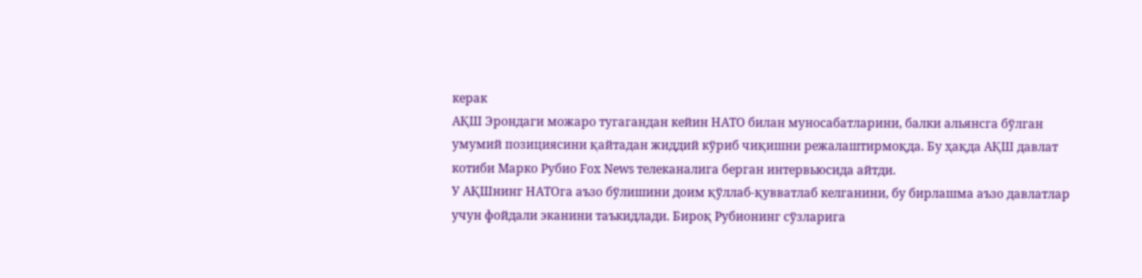керак
АҚШ Эрондаги можаро тугагандан кейин НАТО билан муносабатларини, балки альянсга бўлган умумий позициясини қайтадан жиддий кўриб чиқишни режалаштирмоқда. Бу ҳақда АҚШ давлат котиби Марко Рубио Fox News телеканалига берган интервьюсида айтди.
У АҚШнинг НАТОга аъзо бўлишини доим қўллаб-қувватлаб келганини, бу бирлашма аъзо давлатлар учун фойдали эканини таъкидлади. Бироқ Рубионинг сўзларига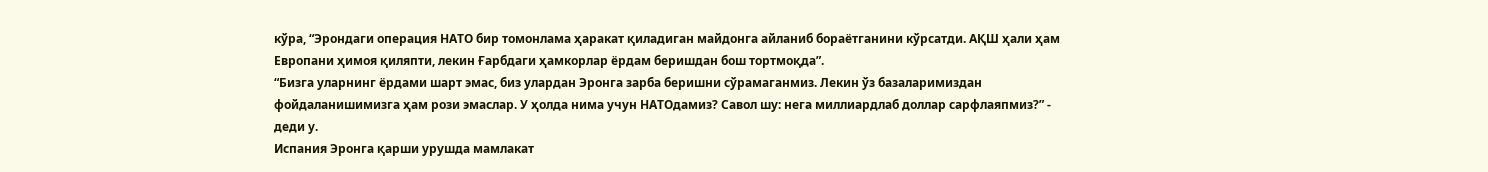кўра, “Эрондаги операция НАТО бир томонлама ҳаракат қиладиган майдонга айланиб бораётганини кўрсатди. АҚШ ҳали ҳам Европани ҳимоя қиляпти, лекин Ғарбдаги ҳамкорлар ёрдам беришдан бош тортмоқда”.
“Бизга уларнинг ёрдами шарт эмас, биз улардан Эронга зарба беришни сўрамаганмиз. Лекин ўз базаларимиздан фойдаланишимизга ҳам рози эмаслар. У ҳолда нима учун НАТОдамиз? Савол шу: нега миллиардлаб доллар сарфлаяпмиз?” - деди у.
Испания Эронга қарши урушда мамлакат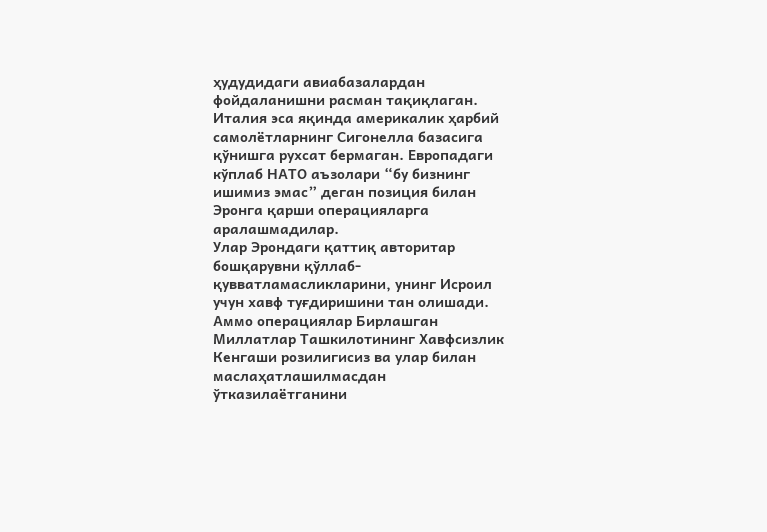ҳудудидаги авиабазалардан фойдаланишни расман тақиқлаган. Италия эса яқинда америкалик ҳарбий самолётларнинг Сигонелла базасига қўнишга рухсат бермаган. Европадаги кўплаб НАТО аъзолари “бу бизнинг ишимиз эмас” деган позиция билан Эронга қарши операцияларга аралашмадилар.
Улар Эрондаги қаттиқ авторитар бошқарувни қўллаб-қувватламасликларини, унинг Исроил учун хавф туғдиришини тан олишади. Аммо операциялар Бирлашган Миллатлар Ташкилотининг Хавфсизлик Кенгаши розилигисиз ва улар билан маслаҳатлашилмасдан ўтказилаётганини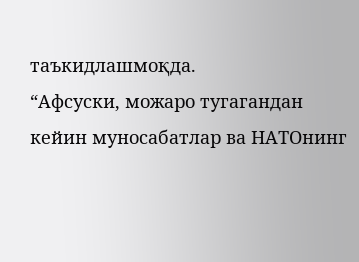таъкидлашмоқда.
“Афсуски, можаро тугагандан кейин муносабатлар ва НАТОнинг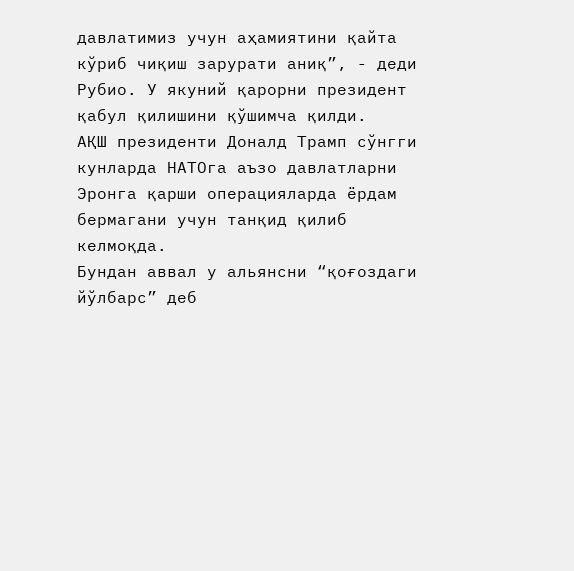давлатимиз учун аҳамиятини қайта кўриб чиқиш зарурати аниқ”, - деди Рубио. У якуний қарорни президент қабул қилишини қўшимча қилди.
АҚШ президенти Доналд Трамп сўнгги кунларда НАТОга аъзо давлатларни Эронга қарши операцияларда ёрдам бермагани учун танқид қилиб келмоқда.
Бундан аввал у альянсни “қоғоздаги йўлбарс” деб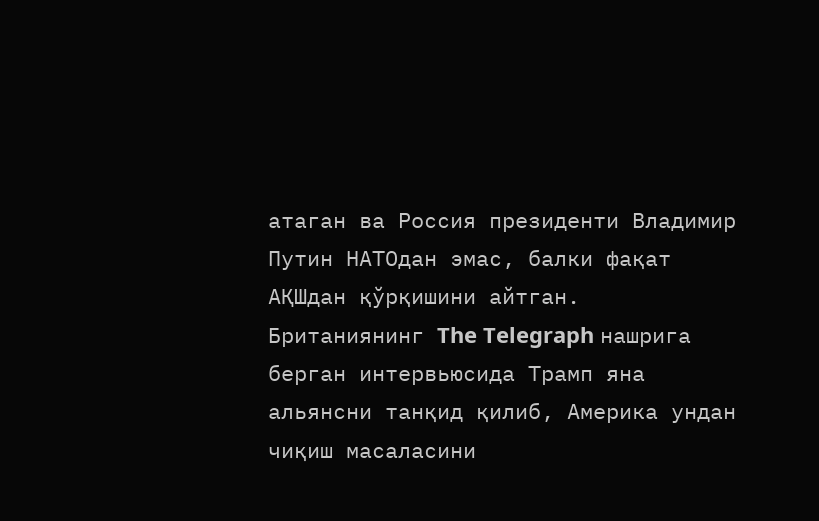атаган ва Россия президенти Владимир Путин НАТОдан эмас, балки фақат АҚШдан қўрқишини айтган. Британиянинг The Telegraph нашрига берган интервьюсида Трамп яна альянсни танқид қилиб, Америка ундан чиқиш масаласини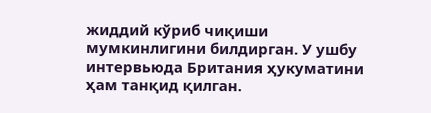жиддий кўриб чиқиши мумкинлигини билдирган. У ушбу интервьюда Британия ҳукуматини ҳам танқид қилган.